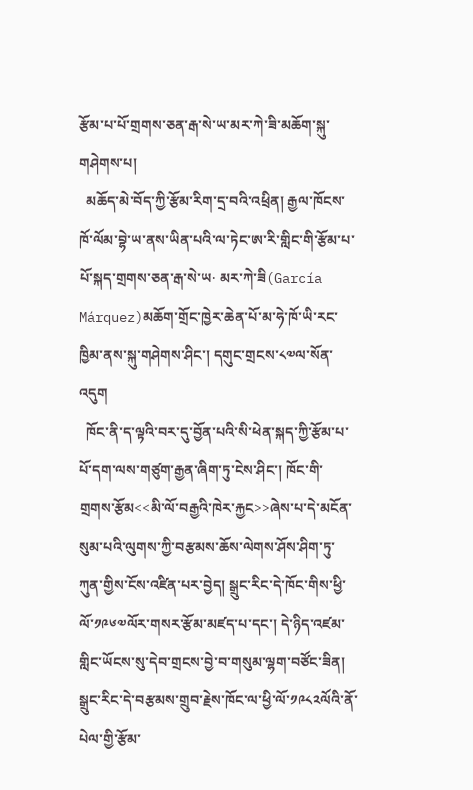རྩོམ་པ་པོ་གྲགས་ཅན་རྒ་སེ་ཡ་མར་ཀེ་ཟི་མཆོག་སྐུ་གཤེགས་པ།
  མཆོད་མེ་བོད་ཀྱི་རྩོམ་རིག་དྲ་བའི་འཕྲིན། རྒྱལ་ཁོངས་ཁོ་ལོམ་བྷེ་ཡ་ནས་ཡིན་པའི་ལ་ཏེང་ཨ་རི་གླིང་གི་རྩོམ་པ་པོ་སྐད་གྲགས་ཅན་རྒ་སེ་ཡ· མར་ཀེ་ཟི(García Márquez)མཆོག་གྲོང་ཁྱེར་ཆེན་པོ་མ་ཧེ་ཁོ་ཡི་རང་ཁྱིམ་ནས་སྐུ་གཤེགས་ཤིང་། དགུང་གྲངས་༨༧ལ་སོན་འདུག
  ཁོང་ནི་ད་ལྟའི་བར་དུ་བྱོན་པའི་སི་ཕེན་སྐད་ཀྱི་རྩོམ་པ་པོ་དག་ལས་གཙུག་རྒྱན་ཞིག་ཏུ་ངེས་ཤིང་། ཁོང་གི་གྲགས་རྩོམ<<མི་ལོ་བརྒྱའི་ཁེར་རྐྱང>>ཞེས་པ་དེ་མངོན་སུམ་པའི་ལུགས་ཀྱི་བརྩམས་ཆོས་ལེགས་ཤོས་ཤིག་ཏུ་ཀུན་གྱིས་ངོས་འཛིན་པར་བྱེད། སྒྲུང་རིང་དེ་ཁོང་གིས་ཕྱི་ལོ་༡༩༦༧ལོར་གསར་རྩོམ་མཛད་པ་དང་། དེ་ཉིད་འཛམ་གླིང་ཡོངས་སུ་དེབ་གྲངས་བྱེ་བ་གསུམ་ལྷག་བཙོང་ཟིན། སྒྲུང་རིང་དེ་བརྩམས་གྲུབ་རྗེས་ཁོང་ལ་ཕྱི་ལོ་༡༩༨༢ལོའི་ནོ་པེལ་གྱི་རྩོམ་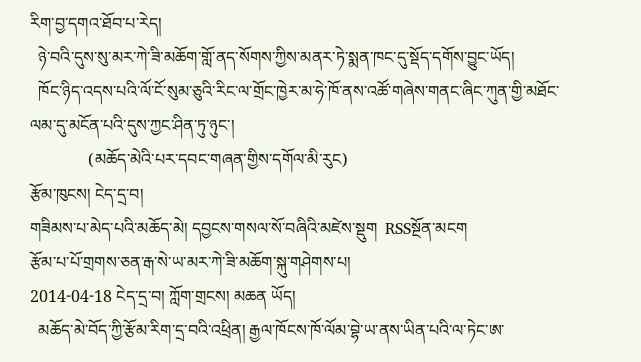རིག་བྱ་དགའ་ཐོབ་པ་རེད།
  ཉེ་བའི་དུས་སུ་མར་ཀེ་ཟི་མཆོག་གློ་ནད་སོགས་ཀྱིས་མནར་ཏེ་སྨན་ཁང་དུ་སྡོད་དགོས་བྱུང་ཡོད།
  ཁོང་ཉིད་འདས་པའི་ལོ་ངོ་སུམ་ཅུའི་རིང་ལ་གྲོང་ཁྱེར་མ་ཧེ་ཁོ་ནས་འཚོ་གཞེས་གནང་ཞིང་ཀུན་གྱི་མཐོང་ལམ་དུ་མངོན་པའི་དུས་ཀྱང་ཤིན་ཏུ་ཉུང་།
              (མཆོད་མེའི་པར་དབང་གཞན་གྱིས་དགོལ་མི་རུང)
རྩོམ་ཁུངས། ངེད་དྲ་བ།
གཟིམས་པ་མེད་པའི་མཆོད་མེ། དབྱངས་གསལ་སོ་བཞིའི་མཛེས་སྡུག  RSSསྔོན་མངག
རྩོམ་པ་པོ་གྲགས་ཅན་རྒ་སེ་ཡ་མར་ཀེ་ཟི་མཆོག་སྐུ་གཤེགས་པ།
2014-04-18 ངེད་དྲ་བ། ཀློག་གྲངས། མཆན ཡོད།
  མཆོད་མེ་བོད་ཀྱི་རྩོམ་རིག་དྲ་བའི་འཕྲིན། རྒྱལ་ཁོངས་ཁོ་ལོམ་བྷེ་ཡ་ནས་ཡིན་པའི་ལ་ཏེང་ཨ་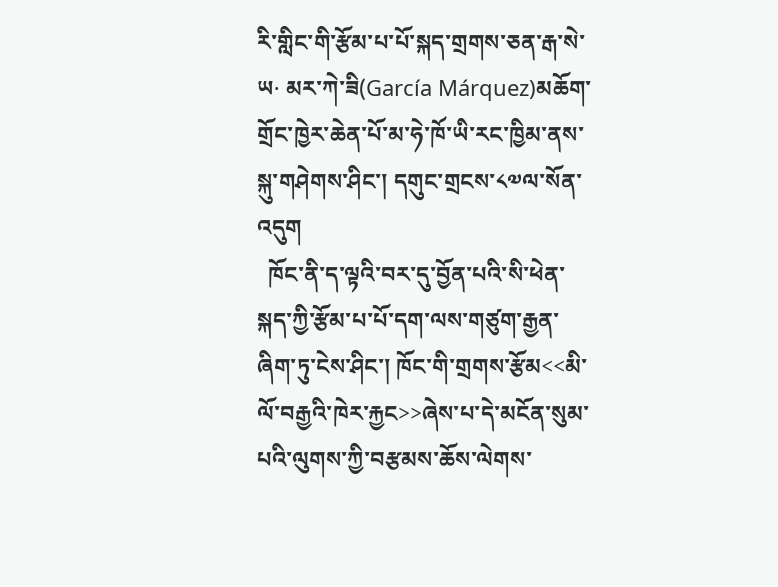རི་གླིང་གི་རྩོམ་པ་པོ་སྐད་གྲགས་ཅན་རྒ་སེ་ཡ· མར་ཀེ་ཟི(García Márquez)མཆོག་གྲོང་ཁྱེར་ཆེན་པོ་མ་ཧེ་ཁོ་ཡི་རང་ཁྱིམ་ནས་སྐུ་གཤེགས་ཤིང་། དགུང་གྲངས་༨༧ལ་སོན་འདུག
  ཁོང་ནི་ད་ལྟའི་བར་དུ་བྱོན་པའི་སི་ཕེན་སྐད་ཀྱི་རྩོམ་པ་པོ་དག་ལས་གཙུག་རྒྱན་ཞིག་ཏུ་ངེས་ཤིང་། ཁོང་གི་གྲགས་རྩོམ<<མི་ལོ་བརྒྱའི་ཁེར་རྐྱང>>ཞེས་པ་དེ་མངོན་སུམ་པའི་ལུགས་ཀྱི་བརྩམས་ཆོས་ལེགས་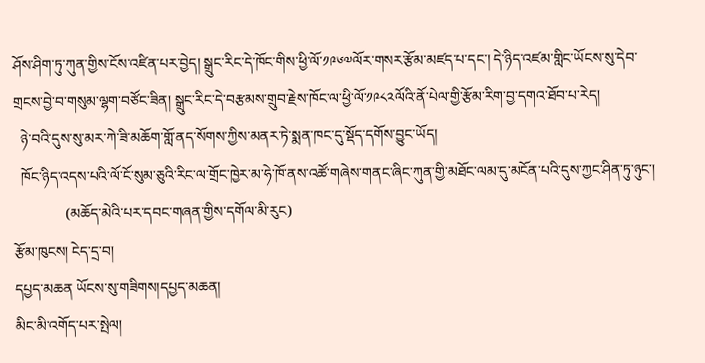ཤོས་ཤིག་ཏུ་ཀུན་གྱིས་ངོས་འཛིན་པར་བྱེད། སྒྲུང་རིང་དེ་ཁོང་གིས་ཕྱི་ལོ་༡༩༦༧ལོར་གསར་རྩོམ་མཛད་པ་དང་། དེ་ཉིད་འཛམ་གླིང་ཡོངས་སུ་དེབ་གྲངས་བྱེ་བ་གསུམ་ལྷག་བཙོང་ཟིན། སྒྲུང་རིང་དེ་བརྩམས་གྲུབ་རྗེས་ཁོང་ལ་ཕྱི་ལོ་༡༩༨༢ལོའི་ནོ་པེལ་གྱི་རྩོམ་རིག་བྱ་དགའ་ཐོབ་པ་རེད།
  ཉེ་བའི་དུས་སུ་མར་ཀེ་ཟི་མཆོག་གློ་ནད་སོགས་ཀྱིས་མནར་ཏེ་སྨན་ཁང་དུ་སྡོད་དགོས་བྱུང་ཡོད།
  ཁོང་ཉིད་འདས་པའི་ལོ་ངོ་སུམ་ཅུའི་རིང་ལ་གྲོང་ཁྱེར་མ་ཧེ་ཁོ་ནས་འཚོ་གཞེས་གནང་ཞིང་ཀུན་གྱི་མཐོང་ལམ་དུ་མངོན་པའི་དུས་ཀྱང་ཤིན་ཏུ་ཉུང་།
              (མཆོད་མེའི་པར་དབང་གཞན་གྱིས་དགོལ་མི་རུང)
རྩོམ་ཁུངས། ངེད་དྲ་བ།
དཔྱད་མཆན ཡོངས་སུ་གཟིགས།དཔྱད་མཆན།
མིང་མི་འགོད་པར་སྤེལ།